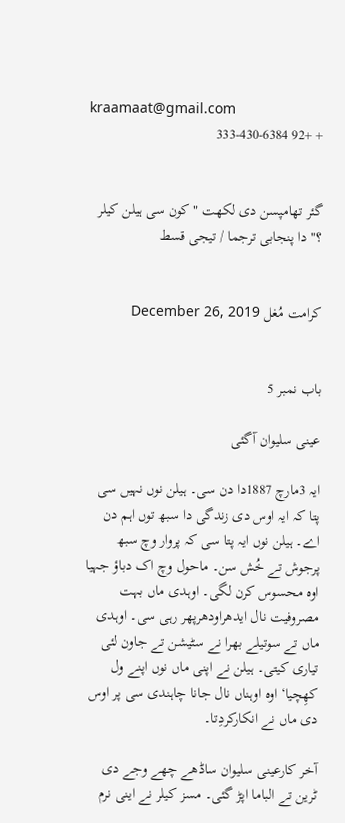kraamaat@gmail.com
+ +92 333-430-6384


گئر تھامپسن دی لکھت " کون سی ہیلن کیلر ؟" دا پنجابی ترجما / تیجی قسط


کرامت مُغل December 26, 2019


باب نمبر 5

عینی سلیوان آگئی

ایہ 3مارچ 1887دا دن سی۔ ہیلن نوں نہیں سی پتا کہ ایہ اوس دی زندگی دا سبھ توں اہم دن اے۔ ہیلن نوں ایہ پتا سی کہ پروار وچ سبھ پرجوش تے خُش سن۔ ماحول وچ اک دباؤ جہیا اوہ محسوس کرن لگی۔ اوہدی ماں بہت مصروفیت نال ایدھراودھرپھر رہی سی۔ اوہدی ماں تے سوتیلے بھرا نے سٹیشن تے جاون لئی تیاری کیتی۔ ہیلن نے اپنی ماں نوں اپنے ول کھِچیا‘ اوہ اوہناں نال جانا چاہندی سی پر اوس دی ماں نے انکارکردِتا۔

آخر کارعینی سلیوان ساڈھے چھے وجے دی ٹرین تے الباما اپڑ گئی۔ مسز کیلر نے اینی نرم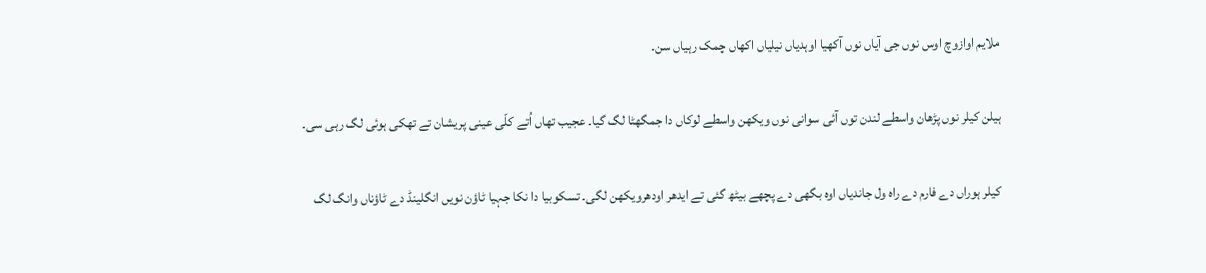ملایم اوازوچ اوس نوں جی آیاں نوں آکھیا اوہدیاں نیلیاں اکھاں چمک رہیاں سن۔

ہیلن کیلر نوں پڑھان واسطے لندن توں آئی سوانی نوں ویکھن واسطے لوکاں دا جمگھٹا لگ گیا۔ عجیب تھاں اُتے کلّی عینی پریشان تے تھکی ہوئی لگ رہی سی۔

کیلر ہوراں دے فارم دے راہ ول جاندیاں اوہ بگھی دے پچھے بیٹھ گئی تے ایدھر اودھرویکھن لگی۔ تسکوبیا دا نکا جہیا ٹاؤن نویں انگلینڈ دے ٹاؤناں وانگ لگ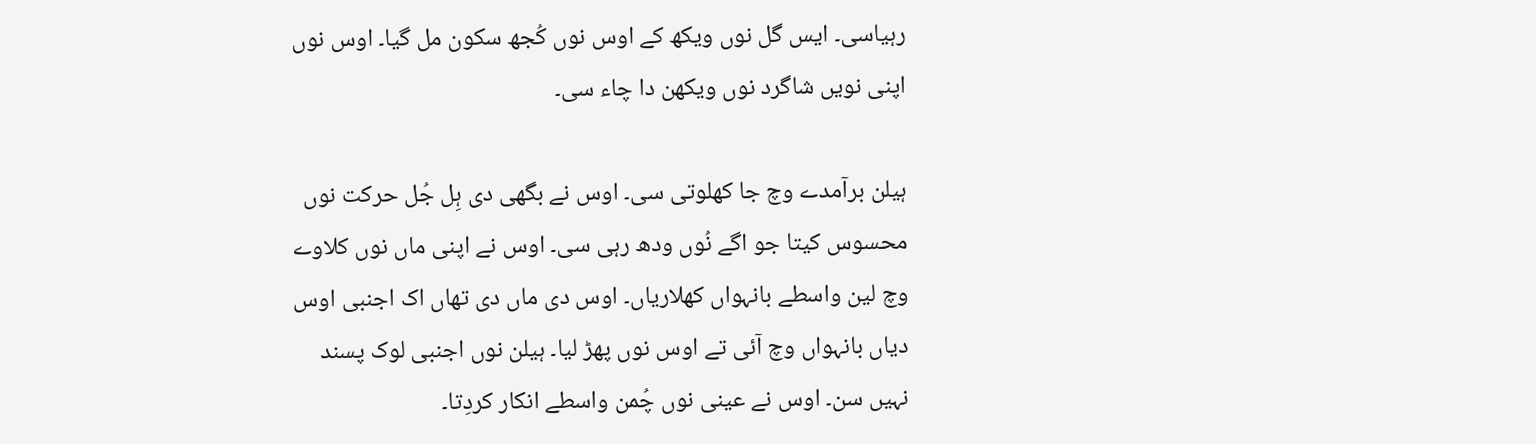رہیاسی۔ ایس گل نوں ویکھ کے اوس نوں کُجھ سکون مل گیا۔ اوس نوں اپنی نویں شاگرد نوں ویکھن دا چاء سی۔

ہیلن برآمدے وچ جا کھلوتی سی۔ اوس نے بگھی دی ہِل جُل حرکت نوں محسوس کیتا جو اگے نُوں ودھ رہی سی۔ اوس نے اپنی ماں نوں کلاوے وچ لین واسطے بانہواں کھلاریاں۔ اوس دی ماں دی تھاں اک اجنبی اوس دیاں بانہواں وچ آئی تے اوس نوں پھڑ لیا۔ ہیلن نوں اجنبی لوک پسند نہیں سن۔ اوس نے عینی نوں چُمن واسطے انکار کردِتا۔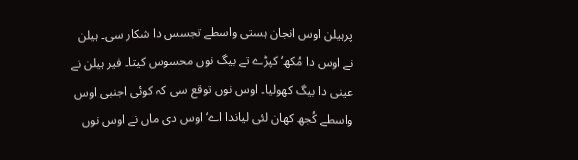پرہیلن اوس انجان ہستی واسطے تجسس دا شکار سی۔ ہیلن نے اوس دا مُکھ‘ کپڑے تے بیگ نوں محسوس کیتا۔ فیر ہیلن نے عینی دا بیگ کھولیا۔ اوس نوں توقع سی کہ کوئی اجنبی اوس واسطے کُجھ کھان لئی لیاندا اے‘ اوس دی ماں نے اوس نوں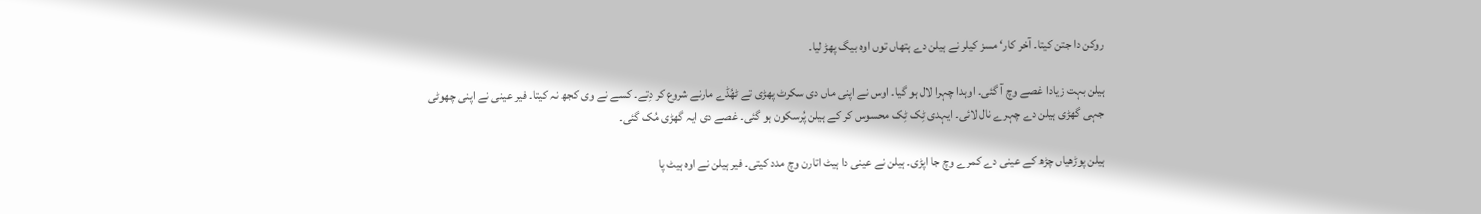روکن دا جتن کیتا۔ آخر کار‘ مسز کیلر نے ہیلن دے ہتھاں توں اوہ بیگ پھڑ لیا۔

ہیلن بہت زیادا غصے وچ آ گئی۔ اوہدا چہرا لال ہو گیا۔ اوس نے اپنی ماں دی سکرٹ پھڑی تے ٹھُڈے مارنے شروع کر دِتے۔ کسے نے وی کجھ نہ کیتا۔ فیر عینی نے اپنی چھوٹی جہی گھڑی ہیلن دے چہرے نال لائی۔ ایہدی ٹِک ٹِک محسوس کر کے ہیلن پُرسکون ہو گئی۔ غصے دی ایہ گھڑی مُک گئی۔

ہیلن پوڑھیاں چڑھ کے عینی دے کمرے وچ جا اپڑی۔ ہیلن نے عینی دا ہیٹ اتارن وچ مدد کیتی۔ فیر ہیلن نے اوہ ہیٹ پا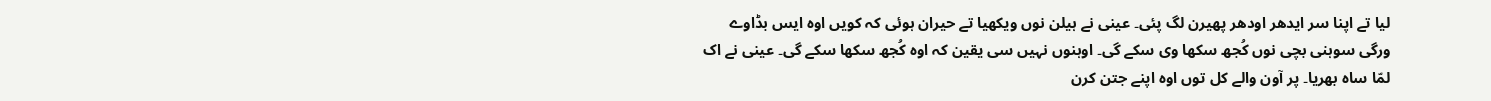لیا تے اپنا سر ایدھر اودھر پھیرن لگ پئی۔ عینی نے ہیلن نوں ویکھیا تے حیران ہوئی کہ کویں اوہ ایس بڈاوے ورگی سوہنی بچی نوں کُجھ سکھا وی سکے گی۔ اوہنوں نہیں سی یقین کہ اوہ کُجھ سکھا سکے گی۔ عینی نے اک لمّا ساہ بھریا۔ پر آون والے کل توں اوہ اپنے جتن کرن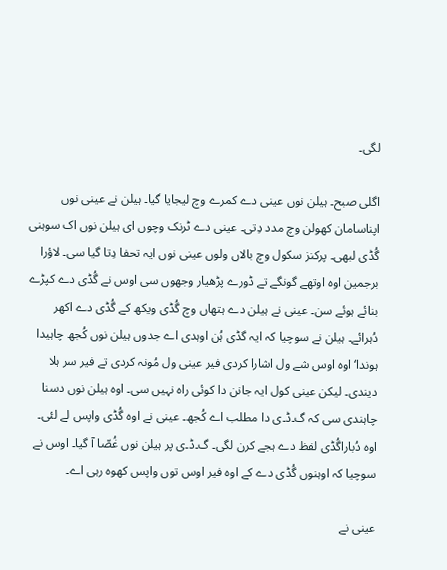لگی۔

اگلی صبح۔ ہیلن نوں عینی دے کمرے وچ لیجایا گیا۔ ہیلن نے عینی نوں اپناسامان کھولن وچ مدد دِتی۔ عینی دے ٹرنک وچوں ای ہیلن نوں اک سوہنی گُڈی لبھی۔ پرکنز سکول وچ بالاں ولوں عینی نوں ایہ تحفا دِتا گیا سی۔ لاؤرا برجمین اوہ اوتھے گونگے تے ڈورے پڑھیار وجھوں سی اوس نے گُڈی دے کپڑے بنائے ہوئے سن۔ عینی نے ہیلن دے ہتھاں وچ گُڈی ویکھ کے گُڈی دے اکھر دُہرائے۔ ہیلن نے سوچیا کہ ایہ گڈی ہُن اوہدی اے جدوں ہیلن نوں کُجھ چاہیدا ہوندا‘ اوہ اوس شے ول اشارا کردی فیر عینی ول مُونہ کردی تے فیر سر ہلا دیندی۔ لیکن عینی کول ایہ جانن دا کوئی راہ نہیں سی۔ اوہ ہیلن نوں دسنا چاہندی سی کہ گ۔ڈ۔ی دا مطلب اے کُجھ۔ عینی نے اوہ گُڈی واپس لے لئی۔ اوہ دُباراگُڈی لفظ دے ہجے کرن لگی۔ گ۔ڈ۔ی پر ہیلن نوں غُصّا آ گیا۔ اوس نے سوچیا کہ اوہنوں گُڈی دے کے اوہ فیر اوس توں واپس کھوہ رہی اے۔

عینی نے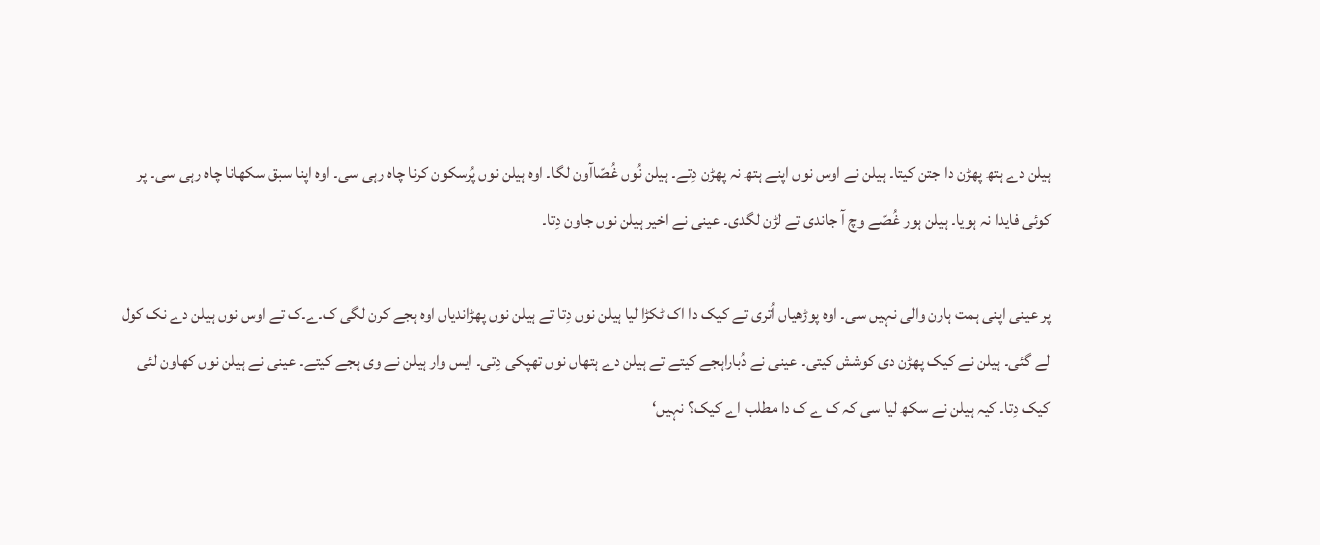ہیلن دے ہتھ پھڑن دا جتن کیتا۔ ہیلن نے اوس نوں اپنے ہتھ نہ پھڑن دِتے۔ ہیلن نُوں غُصّاآون لگا۔ اوہ ہیلن نوں پُرسکون کرنا چاہ رہی سی۔ اوہ اپنا سبق سکھانا چاہ رہی سی۔ پر کوئی فایدا نہ ہویا۔ ہیلن ہور غُصّے وچ آ جاندی تے لڑن لگدی۔ عینی نے اخیر ہیلن نوں جاون دِتا۔

پر عینی اپنی ہمت ہارن والی نہیں سی۔ اوہ پوڑھیاں اُتری تے کیک دا اک ٹکڑا لیا ہیلن نوں دِتا تے ہیلن نوں پھڑاندیاں اوہ ہجے کرن لگی ک۔ے۔ک تے اوس نوں ہیلن دے نک کول لے گئی۔ ہیلن نے کیک پھڑن دی کوشش کیتی۔ عینی نے دُباراہجے کیتے تے ہیلن دے ہتھاں نوں تھپکی دِتی۔ ایس وار ہیلن نے وی ہجے کیتے۔ عینی نے ہیلن نوں کھاون لئی کیک دِتا۔ کیہ ہیلن نے سکھ لیا سی کہ ک ے ک دا مطلب اے کیک؟ نہیں‘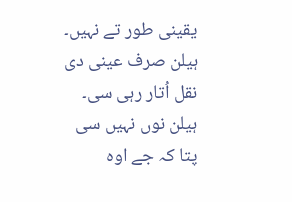یقینی طور تے نہیں۔ ہیلن صرف عینی دی نقل اُتار رہی سی۔ ہیلن نوں نہیں سی پتا کہ جے اوہ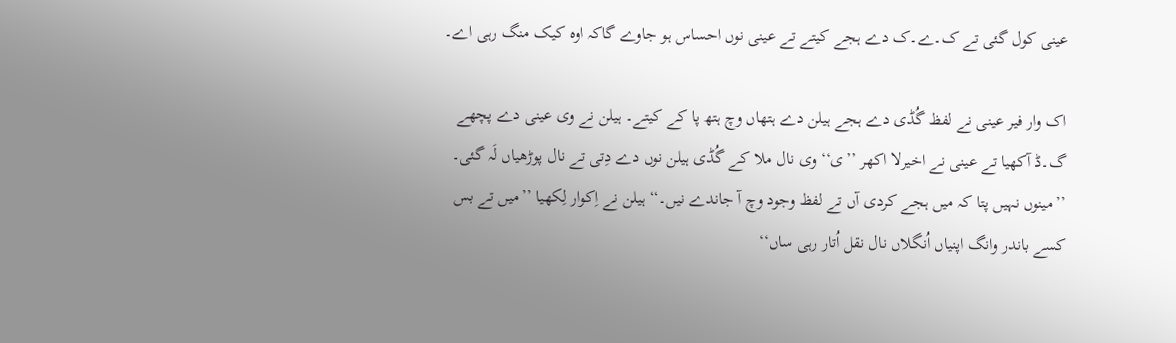عینی کول گئی تے ک۔ے۔ک دے ہجے کیتے تے عینی نوں احساس ہو جاوے گاکہ اوہ کیک منگ رہی اے۔

اک وار فیر عینی نے لفظ گُڈی دے ہجے ہیلن دے ہتھاں وچ ہتھ پا کے کیتے۔ ہیلن نے وی عینی دے پچھے گ۔ڈ آکھیا تے عینی نے اخیرلا اکھر ’’ی‘‘ وی نال ملا کے گُڈی ہیلن نوں دے دِتی تے نال پوڑھیاں لَہ گئی۔ ’’مینوں نہیں پتا کہ میں ہجے کردی آں تے لفظ وجود وچ آ جاندے نیں۔‘‘ ہیلن نے اِکوار لِکھیا ’’میں تے بس کسے باندر وانگ اپنیاں اُنگلاں نال نقل اُتار رہی ساں‘‘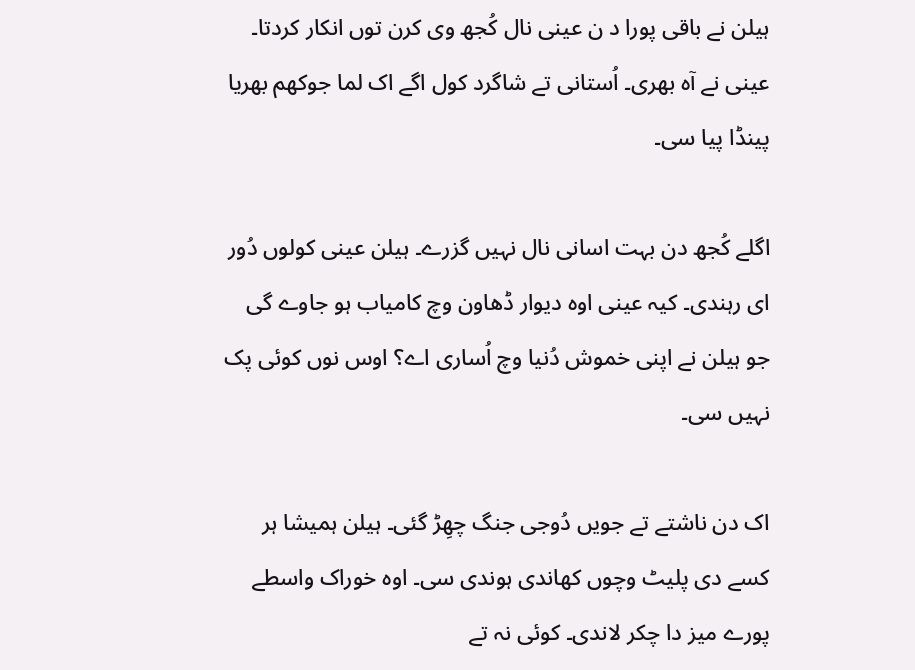ہیلن نے باقی پورا د ن عینی نال کُجھ وی کرن توں انکار کردتا۔ عینی نے آہ بھری۔ اُستانی تے شاگرد کول اگے اک لما جوکھم بھریا پینڈا پیا سی۔

اگلے کُجھ دن بہت اسانی نال نہیں گزرے۔ ہیلن عینی کولوں دُور ای رہندی۔ کیہ عینی اوہ دیوار ڈھاون وچ کامیاب ہو جاوے گی جو ہیلن نے اپنی خموش دُنیا وچ اُساری اے؟ اوس نوں کوئی پک نہیں سی۔

اک دن ناشتے تے جویں دُوجی جنگ چھِڑ گئی۔ ہیلن ہمیشا ہر کسے دی پلیٹ وچوں کھاندی ہوندی سی۔ اوہ خوراک واسطے پورے میز دا چکر لاندی۔ کوئی نہ تے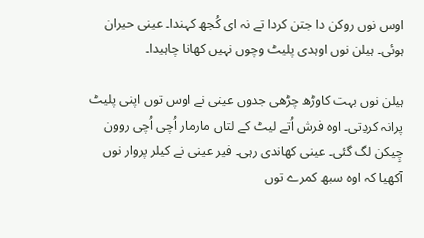اوس نوں روکن دا جتن کردا تے نہ ای کُجھ کہندا۔ عینی حیران ہوئی۔ ہیلن نوں اوہدی پلیٹ وچوں نہیں کھانا چاہیدا۔

ہیلن نوں بہت کاوڑھ چڑھی جدوں عینی نے اوس توں اپنی پلیٹ پرانہ کردِتی۔ اوہ فرش اُتے لیٹ کے لتاں مارمار اُچی اُچی روون چِیکن لگ گئی۔ عینی کھاندی رہی۔ فیر عینی نے کیلر پروار نوں آکھیا کہ اوہ سبھ کمرے توں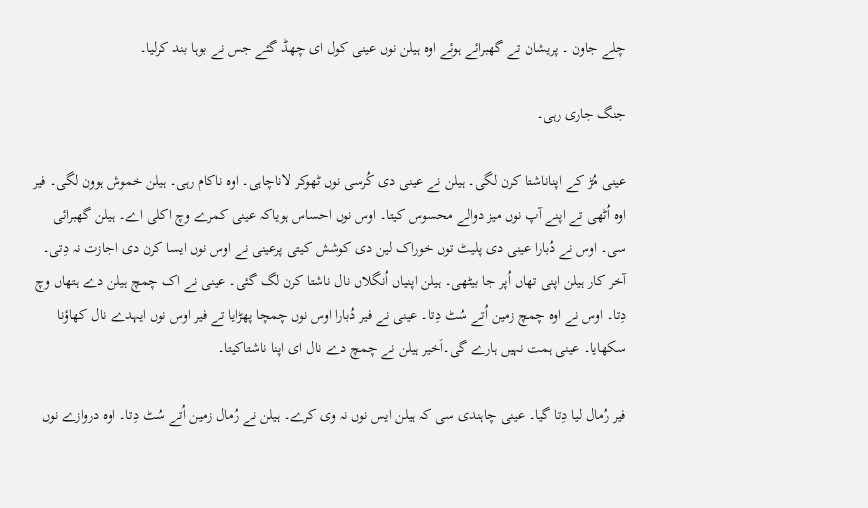چلے جاون ۔ پریشان تے گھبرائے ہوئے اوہ ہیلن نوں عینی کول ای چھڈ گئے جس نے بوہا بند کرلیا۔

جنگ جاری رہی۔

عینی مُڑ کے اپناناشتا کرن لگی۔ ہیلن نے عینی دی کُرسی نوں ٹھوکر لاناچاہی۔ اوہ ناکام رہی۔ ہیلن خموش ہوون لگی۔ فیر اوہ اُٹھی تے اپنے آپ نوں میز دوالے محسوس کیتا۔ اوس نوں احساس ہویاکہ عینی کمرے وچ اکلی اے۔ ہیلن گھبرائی سی۔ اوس نے دُبارا عینی دی پلیٹ توں خوراک لین دی کوشش کیتی پرعینی نے اوس نوں ایسا کرن دی اجازت نہ دِتی۔ آخر کار ہیلن اپنی تھاں اُپر جا بیٹھی۔ ہیلن اپنیاں اُنگلاں نال ناشتا کرن لگ گئی۔ عینی نے اک چمچ ہیلن دے ہتھاں وچ دِتا۔ اوس نے اوہ چمچ زمین اُتے سُٹ دِتا۔ عینی نے فیر دُبارا اوس نوں چمچا پھڑایا تے فیر اوس نوں ایہدے نال کھاؤنا سکھایا۔ عینی ہمت نہیں ہارے گی۔اَخیر ہیلن نے چمچ دے نال ای اپنا ناشتاکیتا۔

فیر رُمال لیا دِتا گیا۔ عینی چاہندی سی کہ ہیلن ایس نوں نہ وی کرے۔ ہیلن نے رُمال زمین اُتے سُٹ دِتا۔ اوہ دروازے نوں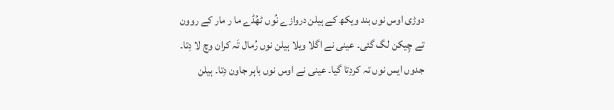دوڑی اوس نوں بند ویکھ کے ہیلن دروازے نُوں ٹھُڈے ما ر مار کے روون تے چِیکن لگ گئی۔ عینی نے اگلا ویلا ہیلن نوں رُمال تَہ کران وچ لا دِتا۔ جدوں ایس نوں تہ کردِتا گیا۔ عینی نے اوس نوں باہر جاون دِتا۔ ہیلن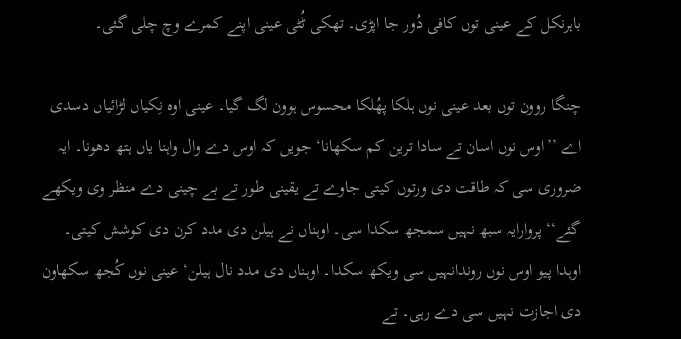باہرنکل کے عینی توں کافی دُور جا اپڑی۔ تھکی ٹُٹی عینی اپنے کمرے وچ چلی گئی۔

چنگا روون توں بعد عینی نوں ہلکا پھُلکا محسوس ہوون لگ گیا۔ عینی اوہ نِکیاں لڑائیاں دسدی اے ’’اوس نوں اسان تے سادا ترین کم سکھانا‘ جویں کہ اوس دے وال واہنا یاں ہتھ دھونا۔ ایہ ضروری سی کہ طاقت دی ورتوں کیتی جاوے تے یقینی طور تے بے چینی دے منظر وی ویکھے گئے‘‘ پروارایہ سبھ نہیں سمجھ سکدا سی۔ اوہناں نے ہیلن دی مدد کرن دی کوشش کیتی۔ اوہدا پیو اوس نوں روندانہیں سی ویکھ سکدا۔ اوہناں دی مدد نال ہیلن‘ عینی نوں کُجھ سکھاون دی اجازت نہیں سی دے رہی۔ تے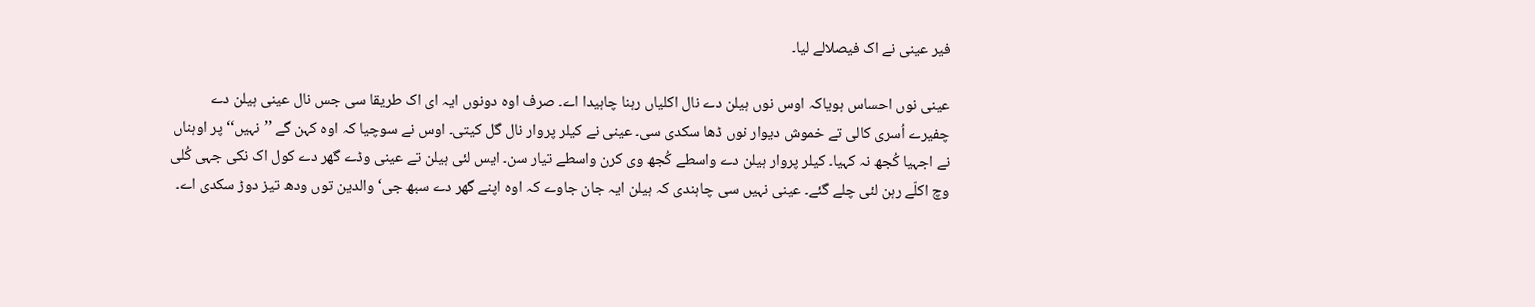فیر عینی نے اک فیصلالے لیا۔

عینی نوں احساس ہویاکہ اوس نوں ہیلن دے نال اکلیاں رہنا چاہیدا اے۔ صرف اوہ دونوں ایہ ای اک طریقا سی جس نال عینی ہیلن دے چفیرے اُسری کالی تے خموش دیوار نوں ڈھا سکدی سی۔ عینی نے کیلر پروار نال گل کیتی۔ اوس نے سوچیا کہ اوہ کہن گے ’’نہیں‘‘ پر اوہناں نے اجہیا کُجھ نہ کہیا۔ کیلر پروار ہیلن دے واسطے کُجھ وی کرن واسطے تیار سن۔ ایس لئی ہیلن تے عینی وڈے گھر دے کول اک نکی جہی کُلی وچ اکلّے رہن لئی چلے گئے۔ عینی نہیں سی چاہندی کہ ہیلن ایہ جان جاوے کہ اوہ اپنے گھر دے سبھ جی‘ والدین توں ودھ تیز دوڑ سکدی اے۔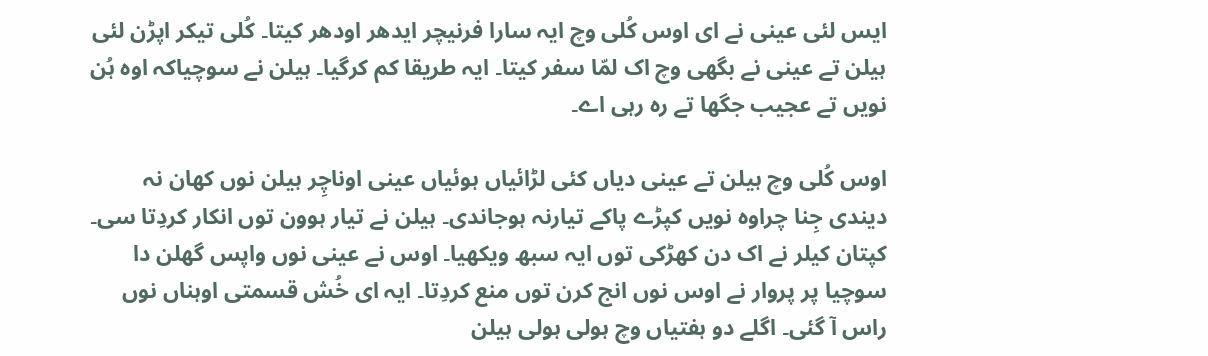ایس لئی عینی نے ای اوس کُلی وچ ایہ سارا فرنیچر ایدھر اودھر کیتا۔ کُلی تیکر اپڑن لئی ہیلن تے عینی نے بگھی وچ اک لمّا سفر کیتا۔ ایہ طریقا کم کرگیا۔ ہیلن نے سوچیاکہ اوہ ہُن نویں تے عجیب جگھا تے رہ رہی اے۔

اوس کُلی وچ ہیلن تے عینی دیاں کئی لڑائیاں ہوئیاں عینی اوناچِر ہیلن نوں کھان نہ دیندی جِنا چراوہ نویں کپڑے پاکے تیارنہ ہوجاندی۔ ہیلن نے تیار ہوون توں انکار کردِتا سی۔ کپتان کیلر نے اک دن کھڑکی توں ایہ سبھ ویکھیا۔ اوس نے عینی نوں واپس گھلن دا سوچیا پر پروار نے اوس نوں انج کرن توں منع کردِتا۔ ایہ ای خُش قسمتی اوہناں نوں راس آ گئی۔ اگلے دو ہفتیاں وچ ہولی ہولی ہیلن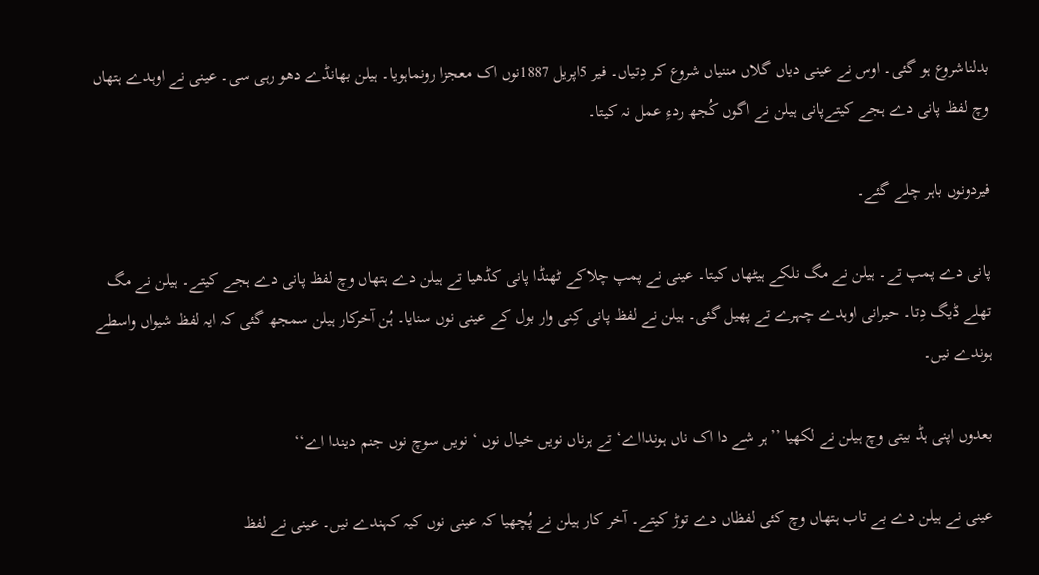بدلناشروع ہو گئی۔ اوس نے عینی دیاں گلاں مننیاں شروع کر دِتیاں۔ فیر 5اپریل 1887نوں اک معجزا رونماہویا۔ ہیلن بھانڈے دھو رہی سی۔ عینی نے اوہدے ہتھاں وچ لفظ پانی دے ہجے کیتےپانی ہیلن نے اگوں کُجھ ردءِ عمل نہ کیتا۔

فیردونوں باہر چلے گئے۔

پانی دے پمپ تے۔ ہیلن نے مگ نلکے ہیٹھاں کیتا۔ عینی نے پمپ چلاکے ٹھنڈا پانی کڈھیا تے ہیلن دے ہتھاں وچ لفظ پانی دے ہجے کیتے۔ ہیلن نے مگ تھلے ڈیگ دِتا۔ حیرانی اوہدے چہرے تے پھیل گئی۔ ہیلن نے لفظ پانی کِنی وار بول کے عینی نوں سنایا۔ ہُن آخرکار ہیلن سمجھ گئی کہ ایہ لفظ شیواں واسطے ہوندے نیں۔

بعدوں اپنی ہڈ بیتی وچ ہیلن نے لکھیا ’’ہر شے دا اک ناں ہوندااے‘ تے ہرناں نویں خیال نوں ‘ نویں سوچ نوں جنم دیندا اے‘‘

عینی نے ہیلن دے بے تاب ہتھاں وچ کئی لفظاں دے توڑ کیتے۔ آخر کار ہیلن نے پُچھیا کہ عینی نوں کیہ کہندے نیں۔ عینی نے لفظ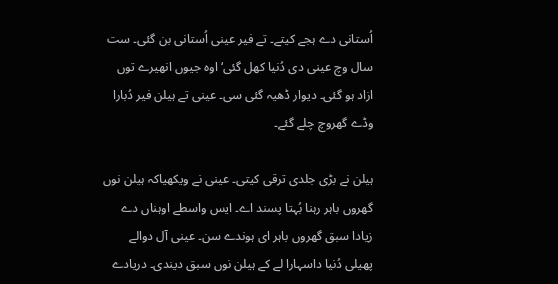اُستانی دے ہجے کیتے۔ تے فیر عینی اُستانی بن گئی۔ ست سال وچ عینی دی دُنیا کھل گئی‘ اوہ جیوں انھیرے توں ازاد ہو گئی۔ دیوار ڈھیہ گئی سی۔ عینی تے ہیلن فیر دُبارا وڈے گھروچ چلے گئے۔

ہیلن نے بڑی جلدی ترقی کیتی۔ عینی نے ویکھیاکہ ہیلن نوں گھروں باہر رہنا بُہتا پسند اے۔ ایس واسطے اوہناں دے زیادا سبق گھروں باہر ای ہوندے سن۔ عینی آل دوالے پھیلی دُنیا داسہارا لے کے ہیلن نوں سبق دیندی۔ دریادے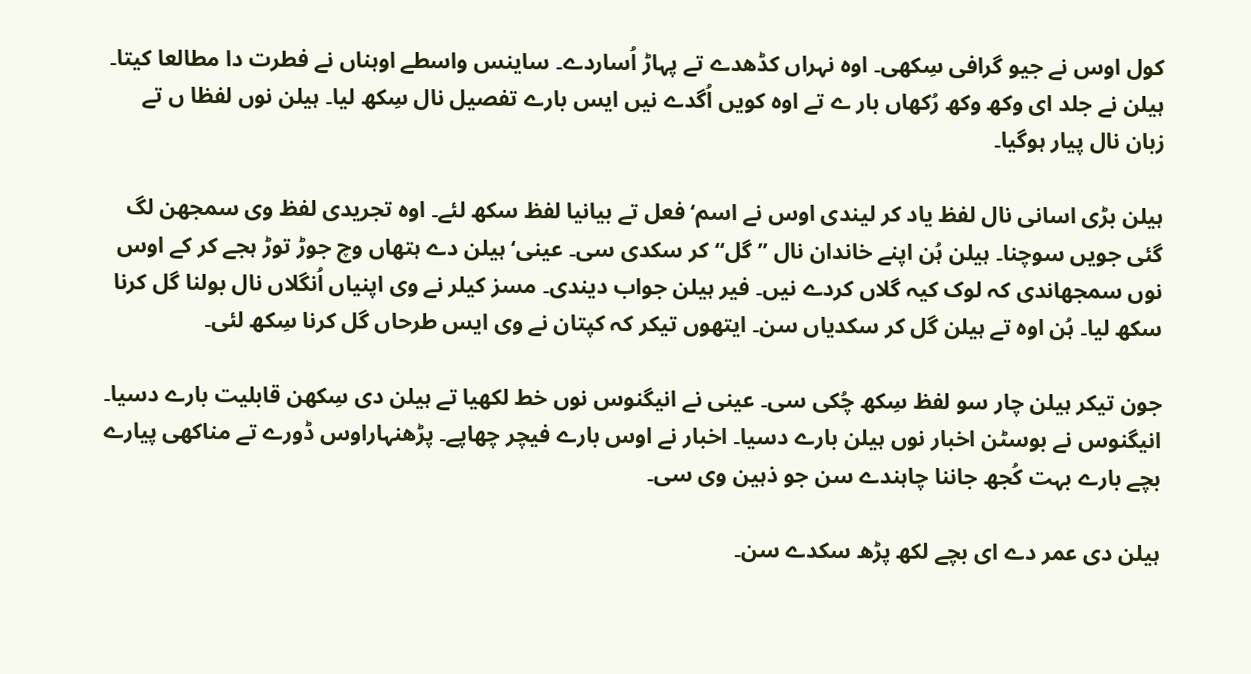کول اوس نے جیو گرافی سِکھی۔ اوہ نہراں کڈھدے تے پہاڑ اُساردے۔ ساینس واسطے اوہناں نے فطرت دا مطالعا کیتا۔ ہیلن نے جلد ای وکھ وکھ رُکھاں بار ے تے اوہ کویں اُگدے نیں ایس بارے تفصیل نال سِکھ لیا۔ ہیلن نوں لفظا ں تے زبان نال پیار ہوگیا۔

ہیلن بڑی اسانی نال لفظ یاد کر لیندی اوس نے اسم‘ فعل تے بیانیا لفظ سکھ لئے۔ اوہ تجریدی لفظ وی سمجھن لگ گئی جویں سوچنا۔ ہیلن ہُن اپنے خاندان نال ’’گل‘‘ کر سکدی سی۔ عینی‘ ہیلن دے ہتھاں وچ جوڑ توڑ ہجے کر کے اوس نوں سمجھاندی کہ لوک کیہ گلاں کردے نیں۔ فیر ہیلن جواب دیندی۔ مسز کیلر نے وی اپنیاں اُنگلاں نال بولنا گل کرنا سکھ لیا۔ ہُن اوہ تے ہیلن گل کر سکدیاں سن۔ ایتھوں تیکر کہ کپتان نے وی ایس طرحاں گل کرنا سِکھ لئی۔

جون تیکر ہیلن چار سو لفظ سِکھ چُکی سی۔ عینی نے انیگنوس نوں خط لکھیا تے ہیلن دی سِکھن قابلیت بارے دسیا۔ انیگنوس نے بوسٹن اخبار نوں ہیلن بارے دسیا۔ اخبار نے اوس بارے فیچر چھاپے۔ پڑھنہاراوس ڈورے تے مناکھی پیارے بچے بارے بہت کُجھ جاننا چاہندے سن جو ذہین وی سی۔

ہیلن دی عمر دے ای بچے لکھ پڑھ سکدے سن۔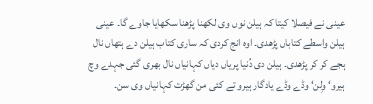عینی نے فیصلا کیتا کہ ہیلن نوں وی لکھنا پڑھنا سکھایا جاوے گا۔ عینی ہیلن واسطے کتاباں پڑھدی۔ اوہ انج کردی کہ ساری کتاب ہیلن دے ہتھاں نال ہجے کر کر پڑھدی۔ ہیلن دی دُنیا پریاں دیاں کہانیاں نال بھری گئی جہدے وچ ہیرو‘ وِلن‘ وڈے وڈے یادگار ہیرو تے کئی من گھڑت کہانیاں وی سن۔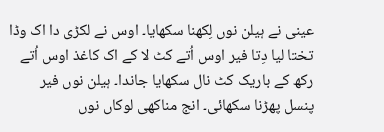عینی نے ہیلن نوں لِکھنا سکھایا۔ اوس نے لکڑی دا اک وڈا تختا لیا دِتا فیر اوس اُتے کٹ لا کے اک کاغذ اوس اُتے رکھ کے باریک کٹ نال سکھایا جاندا۔ ہیلن نوں فیر پنسل پھڑنا سکھائی۔ انج مناکھی لوکاں نوں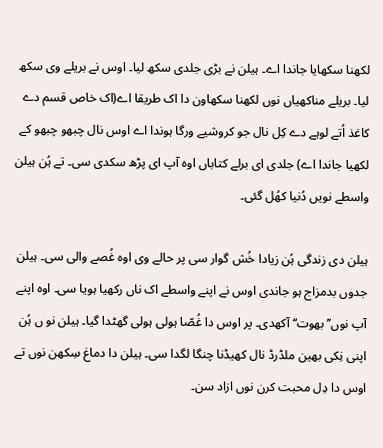لکھنا سکھایا جاندا اے۔ ہیلن نے بڑی جلدی سکھ لیا۔ اوس نے بریلے وی سکھ لیا۔ بریلے مناکھیاں نوں لکھنا سکھاون دا اک طریقا اے(اک خاص قسم دے کاغذ اُتے لوہے دے کِل نال جو کروشیے ورگا ہوندا اے اوس نال چبھو چبھو کے لکھیا جاندا اے) جلدی ای برلے کتاباں اوہ آپ ای پڑھ سکدی سی۔ تے ہُن ہیلن واسطے نویں دُنیا کھُل گئی۔

ہیلن دی زندگی ہُن زیادا خُش گوار سی پر حالے وی اوہ غُصے والی سی۔ ہیلن جدوں بدمزاج ہو جاندی اوس نے اپنے واسطے اک ناں رکھیا ہویا سی۔ اوہ اپنے آپ نوں’’بھوت‘‘ آکھدی۔ پر اوس دا غُصّا ہولی ہولی گھٹدا گیا۔ ہیلن نو ں ہُن اپنی نِکی بھین ملڈرڈ نال کھیڈنا چنگا لگدا سی۔ ہیلن دا دماغ سِکھن نوں تے اوس دا دِل محبت کرن نوں ازاد سن۔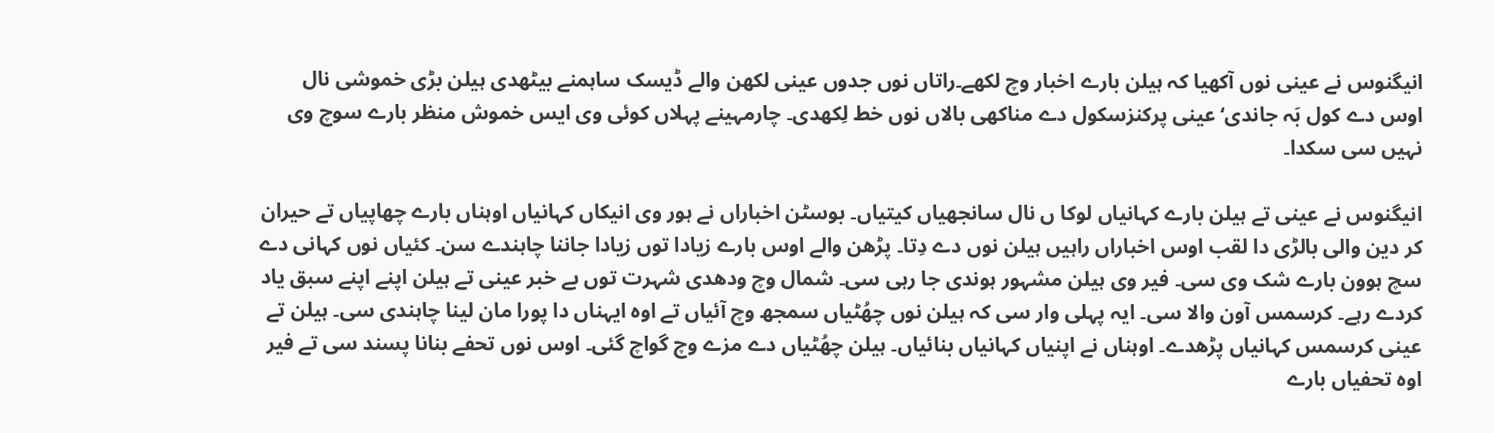انیگنوس نے عینی نوں آکھیا کہ ہیلن بارے اخبار وچ لکھے۔راتاں نوں جدوں عینی لکھن والے ڈیسک ساہمنے بیٹھدی ہیلن بڑی خموشی نال اوس دے کول بَہ جاندی‘ عینی پرکنزسکول دے مناکھی بالاں نوں خط لِکھدی۔ چارمہینے پہلاں کوئی وی ایس خموش منظر بارے سوچ وی نہیں سی سکدا۔

انیگنوس نے عینی تے ہیلن بارے کہانیاں لوکا ں نال سانجھیاں کیتیاں۔ بوسٹن اخباراں نے ہور وی انیکاں کہانیاں اوہناں بارے چھاپیاں تے حیران کر دین والی بالڑی دا لقب اوس اخباراں راہیں ہیلن نوں دے دِتا۔ پڑھن والے اوس بارے زیادا توں زیادا جاننا چاہندے سن۔ کئیاں نوں کہانی دے سچ ہوون بارے شک وی سی۔ فیر وی ہیلن مشہور ہوندی جا رہی سی۔ شمال وچ ودھدی شہرت توں بے خبر عینی تے ہیلن اپنے اپنے سبق یاد کردے رہے۔ کرسمس آون والا سی۔ ایہ پہلی وار سی کہ ہیلن نوں چھُٹیاں سمجھ وچ آئیاں تے اوہ ایہناں دا پورا مان لینا چاہندی سی۔ ہیلن تے عینی کرسمس کہانیاں پڑھدے۔ اوہناں نے اپنیاں کہانیاں بنائیاں۔ ہیلن چھُٹیاں دے مزے وچ گواچ گئی۔ اوس نوں تحفے بنانا پسند سی تے فیر اوہ تحفیاں بارے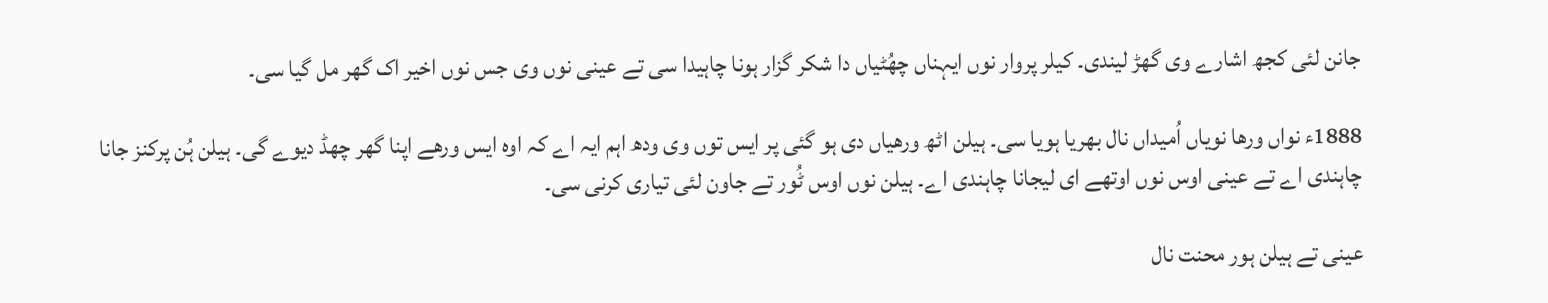جانن لئی کجھ اشارے وی گھڑ لیندی۔ کیلر پروار نوں ایہناں چھُٹیاں دا شکر گزار ہونا چاہیدا سی تے عینی نوں وی جس نوں اخیر اک گھر مل گیا سی۔

1888ء نواں ورھا نویاں اُمیداں نال بھریا ہویا سی۔ ہیلن اٹھ ورھیاں دی ہو گئی پر ایس توں وی ودھ اہم ایہ اے کہ اوہ ایس ورھے اپنا گھر چھڈ دیوے گی۔ ہیلن ہُن پرکنز جانا چاہندی اے تے عینی اوس نوں اوتھے ای لیجانا چاہندی اے۔ ہیلن نوں اوس ٹُور تے جاون لئی تیاری کرنی سی۔

عینی تے ہیلن ہور محنت نال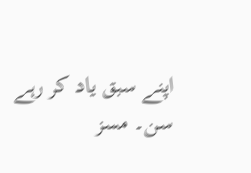اپنے سبق یاد کر رہے سن۔ مسز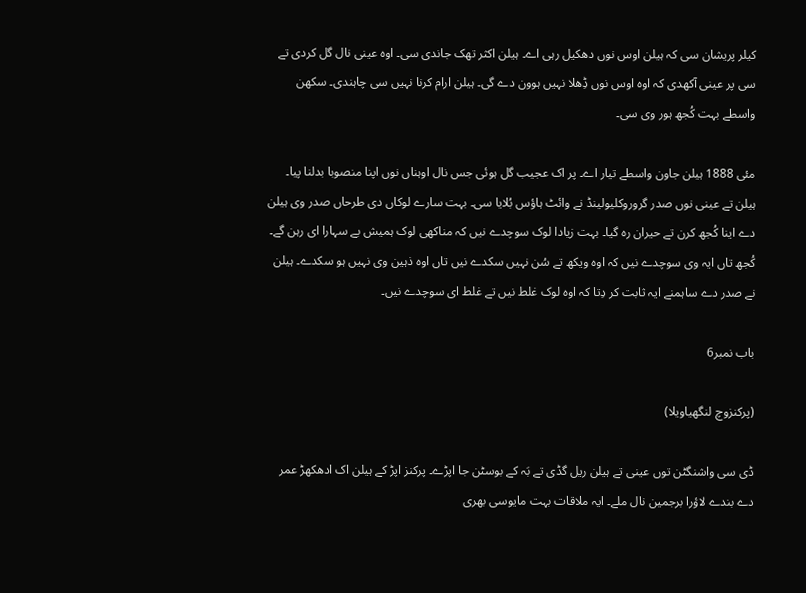کیلر پریشان سی کہ ہیلن اوس نوں دھکیل رہی اے۔ ہیلن اکثر تھک جاندی سی۔ اوہ عینی نال گل کردی تے سی پر عینی آکھدی کہ اوہ اوس نوں ڈِھلا نہیں ہوون دے گی۔ ہیلن ارام کرنا نہیں سی چاہندی۔ سکھن واسطے بہت کُجھ ہور وی سی۔

مئی 1888 ہیلن جاون واسطے تیار اے۔ پر اک عجیب گل ہوئی جس نال اوہناں نوں اپنا منصوبا بدلنا پیا۔ ہیلن تے عینی نوں صدر گروروکلیولینڈ نے وائٹ ہاؤس بُلایا سی۔ بہت سارے لوکاں دی طرحاں صدر وی ہیلن دے اینا کُجھ کرن تے حیران رہ گیا۔ بہت زیادا لوک سوچدے نیں کہ مناکھی لوک ہمیش بے سہارا ای رہن گے۔ کُجھ تاں ایہ وی سوچدے نیں کہ اوہ ویکھ تے سُن نہیں سکدے نیں تاں اوہ ذہین وی نہیں ہو سکدے۔ ہیلن نے صدر دے ساہمنے ایہ ثابت کر دِتا کہ اوہ لوک غلط نیں تے غلط ای سوچدے نیں۔

باب نمبر6

(پرکنزوچ لنگھیاویلا)

ڈی سی واشنگٹن توں عینی تے ہیلن ریل گڈی تے بَہ کے بوسٹن جا اپڑے۔ پرکنز اپڑ کے ہیلن اک ادھکھڑ عمر دے بندے لاؤرا برجمین نال ملے۔ ایہ ملاقات بہت مایوسی بھری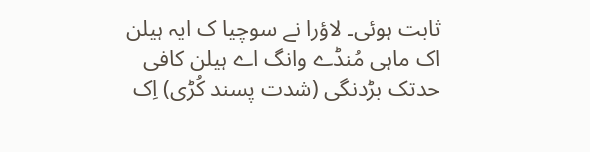ثابت ہوئی۔ لاؤرا نے سوچیا ک ایہ ہیلن اک ماہی مُنڈے وانگ اے ہیلن کافی حدتک بڑدنگی (شدت پسند کُڑی) اِک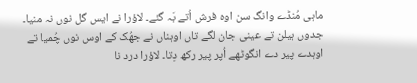ماہی مُنڈے وانگ سن اوہ فرش اُتے بَہ گئے۔ لاؤرا نے ایس گل نوں نہ منیا۔ جدوں ہیلن تے عینی جان لگے تاں اوہناں نے جھُک کے اوس نوں چُمیا تے اوہدے پیر دے انگوٹھے اُپر پیر رکھ دِتا۔ لاؤرا درد نا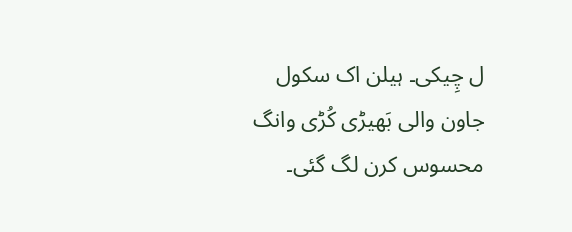ل چِیکی۔ ہیلن اک سکول جاون والی بَھیڑی کُڑی وانگ محسوس کرن لگ گئی۔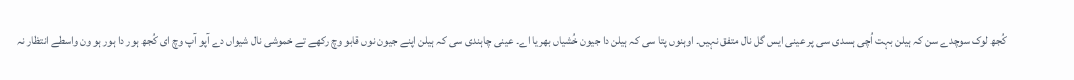کُجھ لوک سوچدے سن کہ ہیلن بہت اُچی ہسدی سی پر عینی ایس گل نال متفق نہیں۔ اوہنوں پتا سی کہ ہیلن دا جیون خُشیاں بھریا اے۔ عینی چاہندی سی کہ ہیلن اپنے جیون نوں قابو وچ رکھے تے خموشی نال شیواں دے آپو آپ وچ ای کُجھ ہور دا ہور ہو ون واسطے انتظار نہ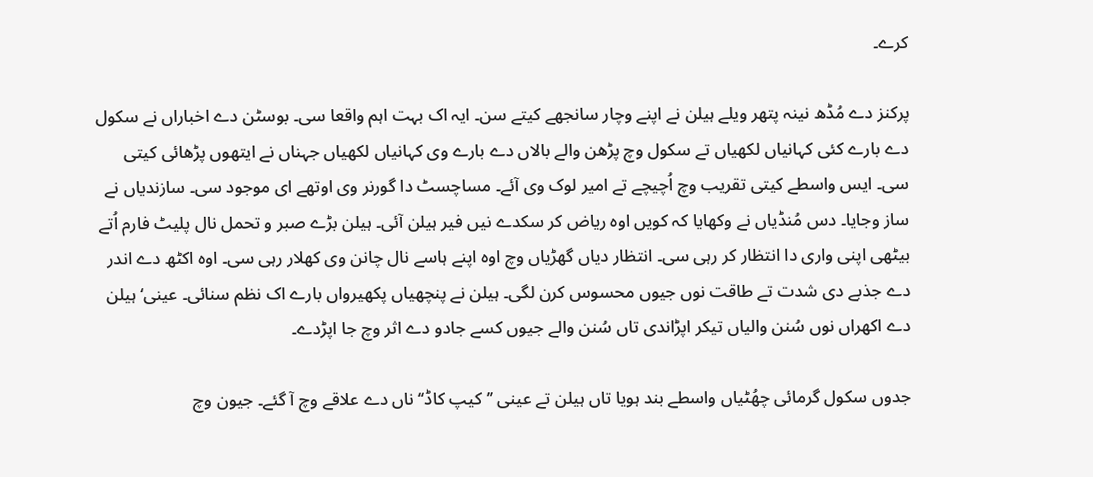کرے۔

پرکنز دے مُڈھ نینہ پتھر ویلے ہیلن نے اپنے وچار سانجھے کیتے سن۔ ایہ اک بہت اہم واقعا سی۔ بوسٹن دے اخباراں نے سکول دے بارے کئی کہانیاں لکھیاں تے سکول وچ پڑھن والے بالاں دے بارے وی کہانیاں لکھیاں جہناں نے ایتھوں پڑھائی کیتی سی۔ ایس واسطے کیتی تقریب وچ اُچیچے تے امیر لوک وی آئے۔ مساچسٹ دا گورنر وی اوتھے ای موجود سی۔ سازندیاں نے ساز وجایا۔ دس مُنڈیاں نے وکھایا کہ کویں اوہ ریاض کر سکدے نیں فیر ہیلن آئی۔ ہیلن بڑے صبر و تحمل نال پلیٹ فارم اُتے بیٹھی اپنی واری دا انتظار کر رہی سی۔ انتظار دیاں گھڑیاں وچ اوہ اپنے ہاسے نال چانن وی کھلار رہی سی۔ اوہ اکٹھ دے اندر دے جذبے دی شدت تے طاقت نوں جیوں محسوس کرن لگی۔ ہیلن نے پنچھیاں پکھیرواں بارے اک نظم سنائی۔ عینی‘ ہیلن دے اکھراں نوں سُنن والیاں تیکر اپڑاندی تاں سُنن والے جیوں کسے جادو دے اثر وچ جا اپڑدے۔

جدوں سکول گرمائی چھُٹیاں واسطے بند ہویا تاں ہیلن تے عینی ’’کیپ کاڈ‘‘ناں دے علاقے وچ آ گئے۔ جیون وچ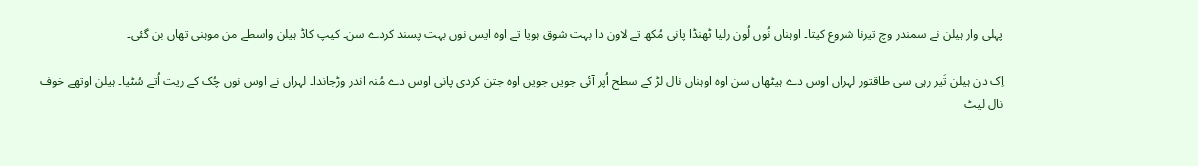پہلی وار ہیلن نے سمندر وچ تیرنا شروع کیتا۔ اوہناں نُوں لُون رلیا ٹھنڈا پانی مُکھ تے لاون دا بہت شوق ہویا تے اوہ ایس نوں بہت پسند کردے سن۔ کیپ کاڈ ہیلن واسطے من موہنی تھاں بن گئی۔

اِک دن ہیلن تَیر رہی سی طاقتور لہراں اوس دے ہیٹھاں سن اوہ اوہناں نال لڑ کے سطح اُپر آئی جویں جویں اوہ جتن کردی پانی اوس دے مُنہ اندر وڑجاندا۔ لہراں نے اوس نوں چُک کے ریت اُتے سُٹیا۔ ہیلن اوتھے خوف نال لیٹ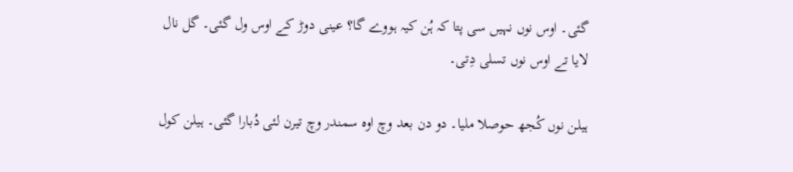گئی۔ اوس نوں نہیں سی پتا کہ ہُن کیہ ہووے گا؟ عینی دوڑ کے اوس ول گئی۔ گل نال لایا تے اوس نوں تسلی دِتی۔

ہیلن نوں کُجھ حوصلا ملیا۔ دو دن بعد وچ اوہ سمندر وچ تیرن لئی دُبارا گئی۔ ہیلن کول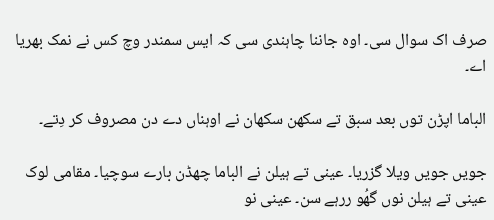صرف اک سوال سی۔ اوہ جاننا چاہندی سی کہ ایس سمندر وچ کس نے نمک بھریا اے۔

الباما اپڑن توں بعد سبق تے سکھن سکھان نے اوہناں دے دن مصروف کر دِتے۔

جویں جویں ویلا گزریا۔ عینی تے ہیلن نے الباما چھڈن بارے سوچیا۔ مقامی لوک عینی تے ہیلن نوں گھُو ررہے سن۔ عینی نو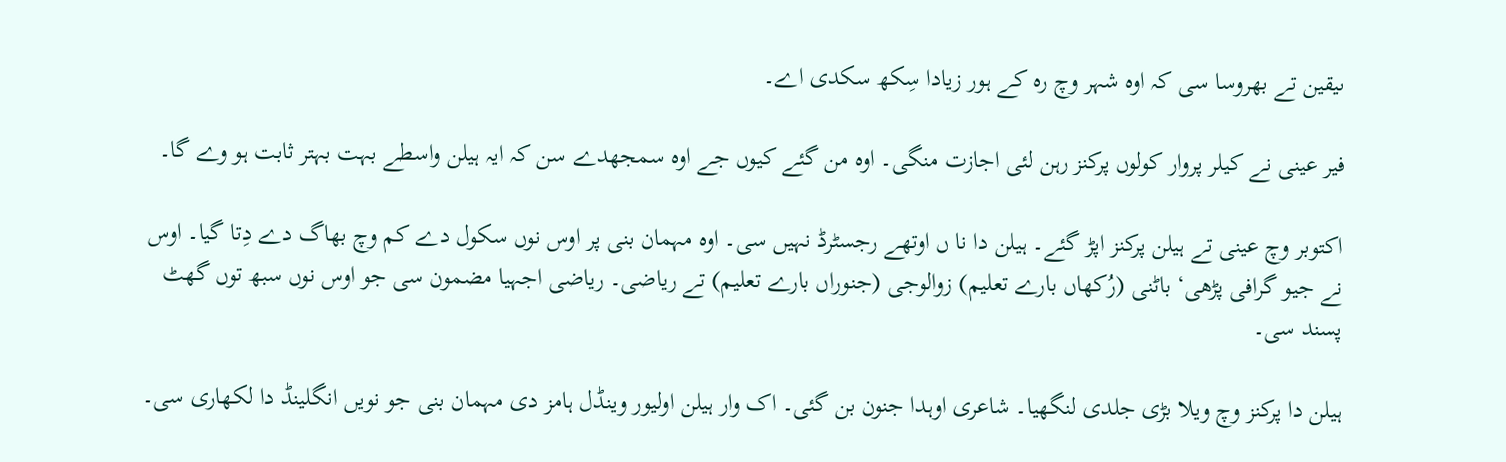ںیقین تے بھروسا سی کہ اوہ شہر وچ رہ کے ہور زیادا سِکھ سکدی اے۔

فیر عینی نے کیلر پروار کولوں پرکنز رہن لئی اجازت منگی۔ اوہ من گئے کیوں جے اوہ سمجھدے سن کہ ایہ ہیلن واسطے بہت بہتر ثابت ہو وے گا۔

اکتوبر وچ عینی تے ہیلن پرکنز اپڑ گئے۔ ہیلن دا نا ں اوتھے رجسٹرڈ نہیں سی۔ اوہ مہمان بنی پر اوس نوں سکول دے کم وچ بھاگ دے دِتا گیا۔ اوس نے جیو گرافی پڑھی‘ باٹنی (رُکھاں بارے تعلیم) زوالوجی (جنوراں بارے تعلیم) تے ریاضی۔ ریاضی اجہیا مضمون سی جو اوس نوں سبھ توں گھٹ پسند سی۔

ہیلن دا پرکنز وچ ویلا بڑی جلدی لنگھیا۔ شاعری اوہدا جنون بن گئی۔ اک وار ہیلن اولیور وینڈل ہامز دی مہمان بنی جو نویں انگلینڈ دا لکھاری سی۔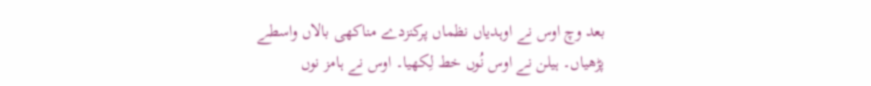بعد وچ اوس نے اوہدیاں نظماں پرکنزدے مناکھی بالاں واسطے پڑھیاں۔ ہیلن نے اوس نُوں خط لِکھیا۔ اوس نے ہامز نوں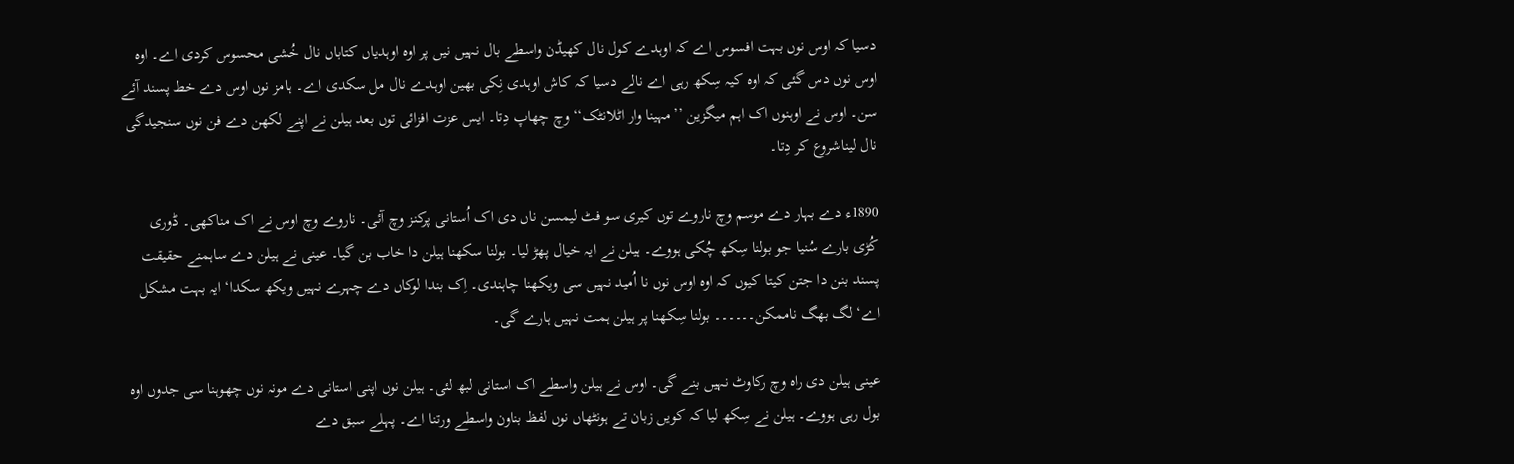دسیا کہ اوس نوں بہت افسوس اے کہ اوہدے کول نال کھیڈن واسطے بال نہیں نیں پر اوہ اوہدیاں کتاباں نال خُشی محسوس کردی اے۔ اوہ اوس نوں دس گئی کہ اوہ کیہ سِکھ رہی اے نالے دسیا کہ کاش اوہدی نِکی بھین اوہدے نال مل سکدی اے۔ ہامز نوں اوس دے خط پسند آئے سن۔ اوس نے اوہنوں اک اہم میگزین ’’مہینا وار اٹلانٹک‘‘ وچ چھاپ دِتا۔ ایس عزت افزائی توں بعد ہیلن نے اپنے لکھن دے فن نوں سنجیدگی نال لیناشروع کر دِتا۔

1890ء دے بہار دے موسم وچ ناروے توں کیری سو فٹ لیمسن ناں دی اک اُستانی پرکنز وچ آئی۔ ناروے وچ اوس نے اک مناکھی۔ ڈوری کُڑی بارے سُنیا جو بولنا سِکھ چُکی ہووے۔ ہیلن نے ایہ خیال پھڑ لیا۔ بولنا سکھنا ہیلن دا خاب بن گیا۔ عینی نے ہیلن دے ساہمنے حقیقت پسند بنن دا جتن کیتا کیوں کہ اوہ اوس نوں نا اُمید نہیں سی ویکھنا چاہندی۔ اِک بندا لوکاں دے چہرے نہیں ویکھ سکدا‘ ایہ بہت مشکل اے‘ لگ بھگ ناممکن۔۔۔۔۔۔ بولنا سِکھنا پر ہیلن ہمت نہیں ہارے گی۔

عینی ہیلن دی راہ وچ رکاوٹ نہیں بنے گی۔ اوس نے ہیلن واسطے اک استانی لبھ لئی۔ ہیلن نوں اپنی استانی دے مونہ نوں چھوہنا سی جدوں اوہ بول رہی ہووے۔ ہیلن نے سِکھ لیا کہ کویں زبان تے ہونٹھاں نوں لفظ بناون واسطے ورتنا اے۔ پہلے سبق دے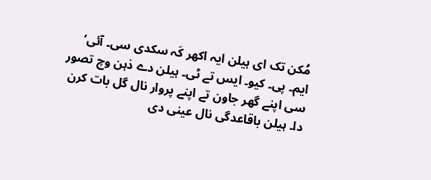مُکن تک ای ہیلن ایہ اکھر کَہ سکدی سی۔ آئی‘ ایم۔ پی۔ کیو۔ ایس تے ٹی۔ ہیلن دے ذہن وچ تصور سی اپنے گھر جاون تے اپنے پروار نال گل بات کرن دا۔ ہیلن باقاعدگی نال عینی دی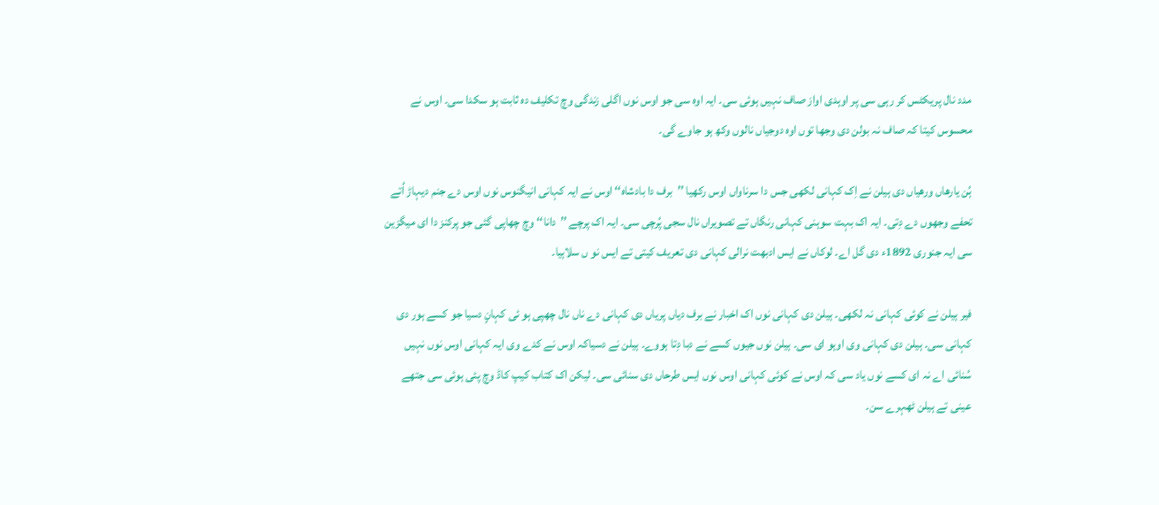مدد نال پریکٹس کر رہی سی پر اوہدی اواز صاف نہیں ہوئی سی۔ ایہ اوہ سی جو اوس نوں اگلی زندگی وچ تکلیف دہ ثابت ہو سکدا سی۔ اوس نے محسوس کیتا کہ صاف نہ بولن دی وجھا توں اوہ دوجیاں نالوں وکھ ہو جاوے گی۔

ہُن یارھاں ورھیاں دی ہیلن نے اِک کہانی لکھی جس دا سرناواں اوس رکھیا ’’برف دا بادشاہ‘‘ اوس نے ایہ کہانی انیگنوس نوں اوس دے جنم دیہاڑ اُتے تحفے وجھوں دے دِتی۔ ایہ اک بہت سوہنی کہانی رنگاں تے تصویراں نال سجی پُرچی سی۔ ایہ اک پرچے ’’دانا‘‘ وچ چھاپی گئی جو پرکنز دا ای میگزین سی ایہ جنوری 1892ء دی گل اے۔ لوکاں نے ایس ادبھت نرالی کہانی دی تعریف کیتی تے ایس نو ں سلاہیا۔

فیر ہیلن نے کوئی کہانی نہ لکھی۔ ہیلن دی کہانی نوں اک اخبار نے برف دیاں پریاں دی کہانی دے ناں نال چھپی ہو ئی کہانٍ دسیا جو کسے ہور دی کہانی سی۔ ہیلن دی کہانی وی اوہو ای سی۔ ہیلن نوں جیوں کسے نے دبا دِتا ہووے۔ ہیلن نے دسیاکہ اوس نے کدے وی ایہ کہانی اوس نوں نہیں سُنائی اے نہ ای کسے نوں یاد سی کہ اوس نے کوئی کہانی اوس نوں ایس طرحاں دی سنائی سی۔ لیکن اک کتاب کیپ کاڈ وچ پئی ہوئی سی جتھے عینی تے ہیلن ٹھہرے سن۔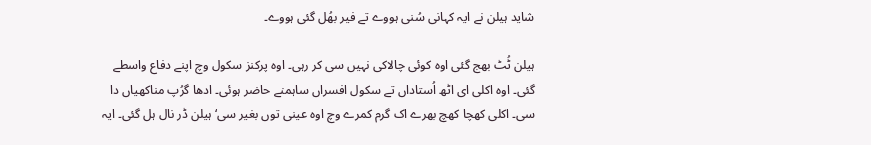شاید ہیلن نے ایہ کہانی سُنی ہووے تے فیر بھُل گئی ہووے۔

ہیلن ٹُٹ بھج گئی اوہ کوئی چالاکی نہیں سی کر رہی۔ اوہ پرکنز سکول وچ اپنے دفاع واسطے گئی۔ اوہ اکلی ای اٹھ اُستاداں تے سکول افسراں ساہمنے حاضر ہوئی۔ ادھا گرُپ مناکھیاں دا سی۔ اکلی کھچا کھچ بھرے اک گرم کمرے وچ اوہ عینی توں بغیر سی‘ ہیلن ڈر نال ہل گئی۔ ایہ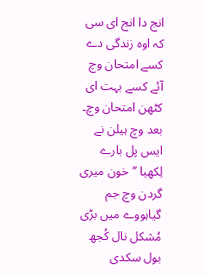انج دا انج ای سی کہ اوہ زندگی دے کسے امتحان وچ آئے کسے بہت ای کٹھن امتحان وچ۔ بعد وچ ہیلن نے ایس پل بارے لِکھیا ’’خون میری گردن وچ جم گیاہووے میں بڑی مُشکل نال کُجھ بول سکدی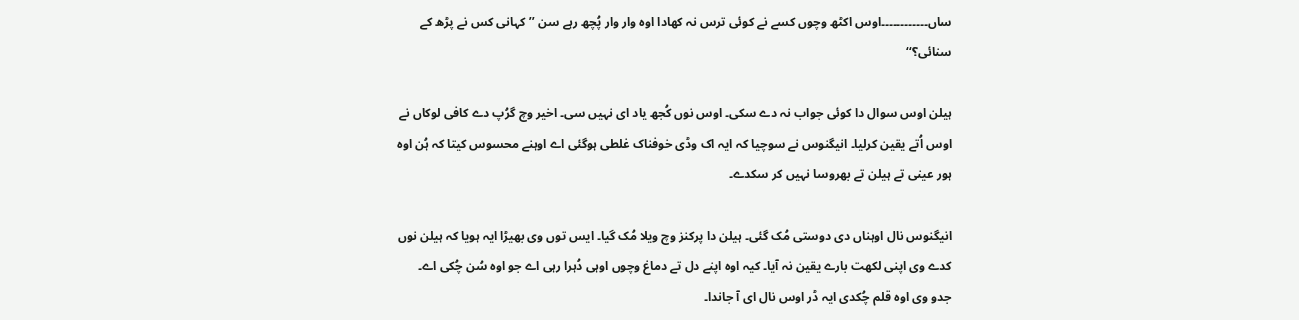ساں۔۔۔۔۔۔۔۔۔۔۔۔اوس اکٹھ وچوں کسے نے کوئی ترس نہ کھادا اوہ وار وار پُچھ رہے سن ’’کہانی کس نے پڑھ کے سنائی؟‘‘

ہیلن اوس سوال دا کوئی جواب نہ دے سکی۔ اوس نوں کُجھ یاد ای نہیں سی۔ اخیر وچ گرُپ دے کافی لوکاں نے اوس اُتے یقین کرلیا۔ انیگنوس نے سوچیا کہ ایہ اک وڈی خوفناک غلطی ہوگئی اے اوہنے محسوس کیتا کہ ہُن اوہ ہور عینی تے ہیلن تے بھروسا نہیں کر سکدے۔

انیگنوس نال اوہناں دی دوستی مُک گئی۔ ہیلن دا پرکنز وچ ویلا مُک گیا۔ ایس توں وی بھیڑا ایہ ہویا کہ ہیلن نوں کدے وی اپنی لکھت بارے یقین نہ آیا۔ کیہ اوہ اپنے دل تے دماغ وچوں اوہی دُہرا رہی اے جو اوہ سُن چُکی اے۔ جدو وی اوہ قلم چُکدی ایہ ڈر اوس نال ای آ جاندا۔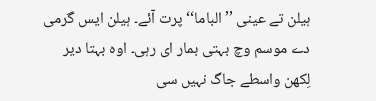ہیلن تے عینی ’’الباما‘‘ پرت آئے۔ ہیلن ایس گرمی دے موسم وچ بہتی بمار ای رہی۔ اوہ بہتا دیر لِکھن واسطے جاگ نہیں سی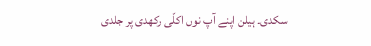سکدی۔ ہیلن اپنے آپ نوں اکلّی رکھدی پر جلدی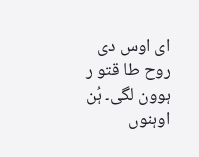ای اوس دی روح طا قتو ر ہوون لگی۔ ہُن اوہنوں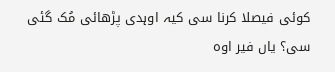کوئی فیصلا کرنا سی کیہ اوہدی پڑھائی مُک گئی سی؟ یاں فیر اوہ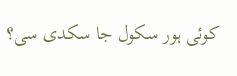کوئی ہور سکول جا سکدی سی؟